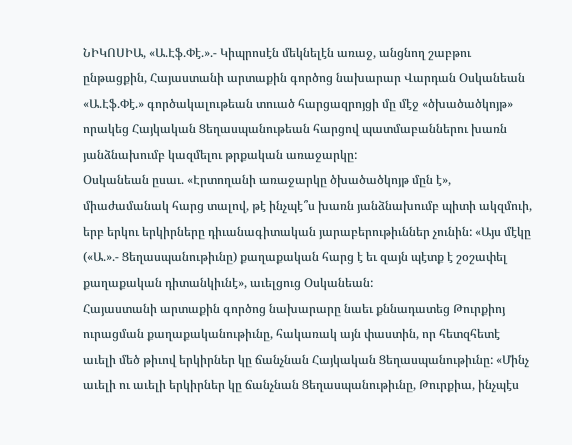ՆԻԿՈՍԻԱ, «Ա.Էֆ.Փէ.».- Կիպրոսէն մեկնելէն առաջ, անցնող շաբթու ընթացքին, Հայաստանի արտաքին գործոց նախարար Վարդան Օսկանեան «Ա.Էֆ.Փէ.» գործակալութեան տուած հարցազրոյցի մը մէջ «ծխածածկոյթ» որակեց Հայկական Ցեղասպանութեան հարցով պատմաբաններու խառն յանձնախումբ կազմելու թրքական առաջարկը:
Օսկանեան ըսաւ. «Էրտողանի առաջարկը ծխածածկոյթ մըն է», միաժամանակ հարց տալով, թէ ինչպէ՞ս խառն յանձնախումբ պիտի ակզմուի, երբ երկու երկիրները դիւանագիտական յարաբերութիւններ չունին: «Այս մէկը («Ա.».- Ցեղասպանութիւնը) քաղաքական հարց է եւ զայն պէտք է շօշափել քաղաքական դիտանկիւնէ», աւելցուց Օսկանեան:
Հայաստանի արտաքին գործոց նախարարը նաեւ քննադատեց Թուրքիոյ ուրացման քաղաքականութիւնը, հակառակ այն փաստին, որ հետզհետէ աւելի մեծ թիւով երկիրներ կը ճանչնան Հայկական Ցեղասպանութիւնը: «Մինչ աւելի ու աւելի երկիրներ կը ճանչնան Ցեղասպանութիւնը, Թուրքիա, ինչպէս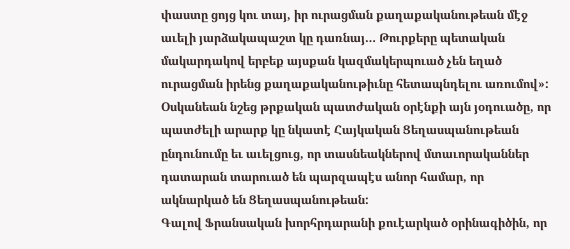փաստը ցոյց կու տայ, իր ուրացման քաղաքականութեան մէջ աւելի յարձակապաշտ կը դառնայ… Թուրքերը պետական մակարդակով երբեք այսքան կազմակերպուած չեն եղած ուրացման իրենց քաղաքականութիւնը հետապնդելու առումով»:
Օսկանեան նշեց թրքական պատժական օրէնքի այն յօդուածը, որ պատժելի արարք կը նկատէ Հայկական Ցեղասպանութեան ընդունումը եւ աւելցուց, որ տասնեակներով մտաւորականներ դատարան տարուած են պարզապէս անոր համար, որ ակնարկած են Ցեղասպանութեան:
Գալով Ֆրանսական խորհրդարանի քուէարկած օրինագիծին, որ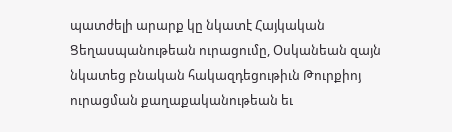պատժելի արարք կը նկատէ Հայկական Ցեղասպանութեան ուրացումը, Օսկանեան զայն նկատեց բնական հակազդեցութիւն Թուրքիոյ ուրացման քաղաքականութեան եւ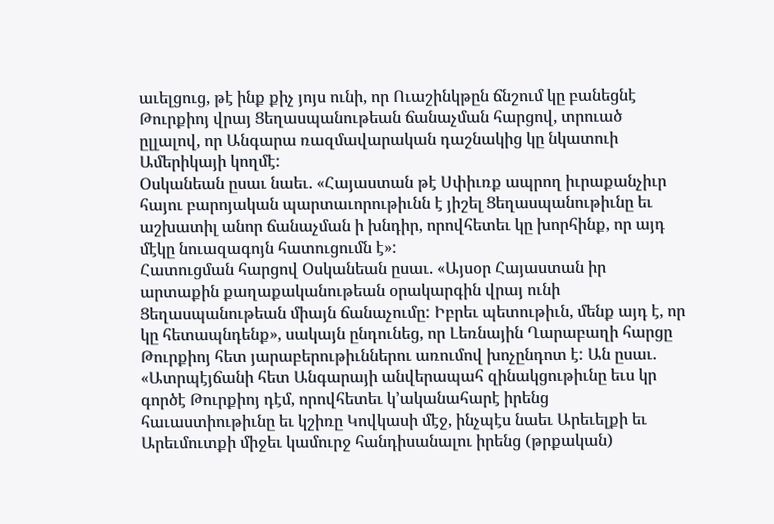աւելցուց, թէ ինք քիչ յոյս ունի, որ Ուաշինկթըն ճնշում կը բանեցնէ Թուրքիոյ վրայ Ցեղասպանութեան ճանաչման հարցով, տրուած ըլլալով, որ Անգարա ռազմավարական դաշնակից կը նկատուի Ամերիկայի կողմէ:
Օսկանեան ըսաւ նաեւ. «Հայաստան թէ Սփիւռք ապրող իւրաքանչիւր հայու բարոյական պարտաւորութիւնն է յիշել Ցեղասպանութիւնը եւ աշխատիլ անոր ճանաչման ի խնդիր, որովհետեւ կը խորհինք, որ այդ մէկը նուազագոյն հատուցումն է»:
Հատուցման հարցով Օսկանեան ըսաւ. «Այսօր Հայաստան իր արտաքին քաղաքականութեան օրակարգին վրայ ունի Ցեղասպանութեան միայն ճանաչումը: Իբրեւ պետութիւն, մենք այդ է, որ կը հետապնդենք», սակայն ընդունեց, որ Լեռնային Ղարաբաղի հարցը Թուրքիոյ հետ յարաբերութիւններու առումով խոչընդոտ է: Ան ըսաւ. «Ատրպէյճանի հետ Անգարայի անվերապահ զինակցութիւնը եւս կր գործէ Թուրքիոյ դէմ, որովհետեւ կ’ականահարէ իրենց հաւաստիութիւնը եւ կշիռը Կովկասի մէջ, ինչպէս նաեւ Արեւելքի եւ Արեւմուտքի միջեւ կամուրջ հանդիսանալու իրենց (թրքական)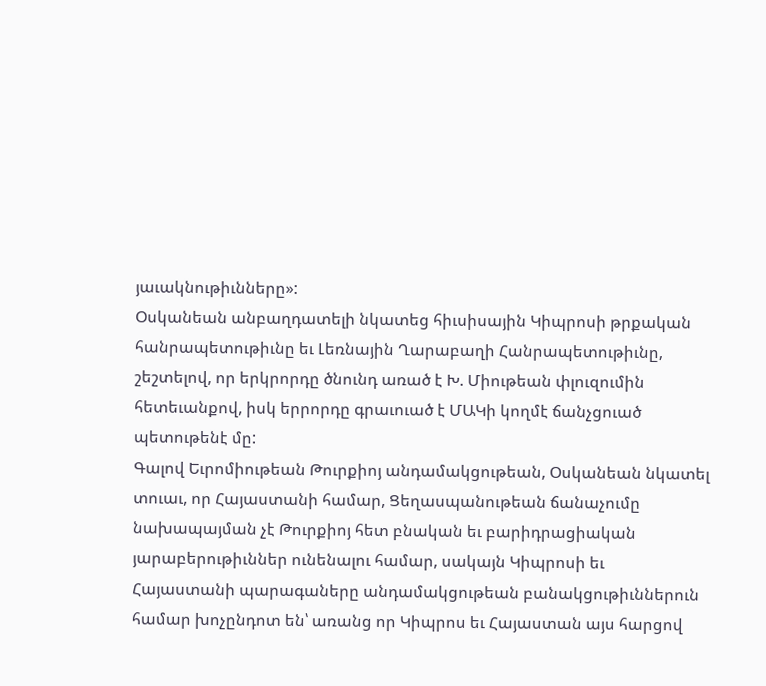յաւակնութիւնները»:
Օսկանեան անբաղդատելի նկատեց հիւսիսային Կիպրոսի թրքական հանրապետութիւնը եւ Լեռնային Ղարաբաղի Հանրապետութիւնը, շեշտելով, որ երկրորդը ծնունդ առած է Խ. Միութեան փլուզումին հետեւանքով, իսկ երրորդը գրաւուած է ՄԱԿի կողմէ ճանչցուած պետութենէ մը:
Գալով Եւրոմիութեան Թուրքիոյ անդամակցութեան, Օսկանեան նկատել տուաւ, որ Հայաստանի համար, Ցեղասպանութեան ճանաչումը նախապայման չէ Թուրքիոյ հետ բնական եւ բարիդրացիական յարաբերութիւններ ունենալու համար, սակայն Կիպրոսի եւ Հայաստանի պարագաները անդամակցութեան բանակցութիւններուն համար խոչընդոտ են՝ առանց որ Կիպրոս եւ Հայաստան այս հարցով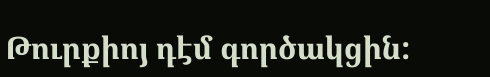Թուրքիոյ դէմ գործակցին: